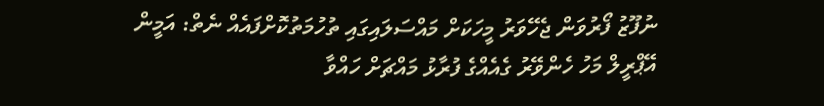ނުފޫޒު ފޯރުވަން ޖެހޭވަރު މީހަކަށް މައްސަލައިގައި ތުހުމަތުކޮށްފައެއް ނެތް: އަމީން
އޭޕްރީލް މަހު ހެންވޭރު ގެއެއްގެ ފުރާޅު މައްޗަށް ހައްވާ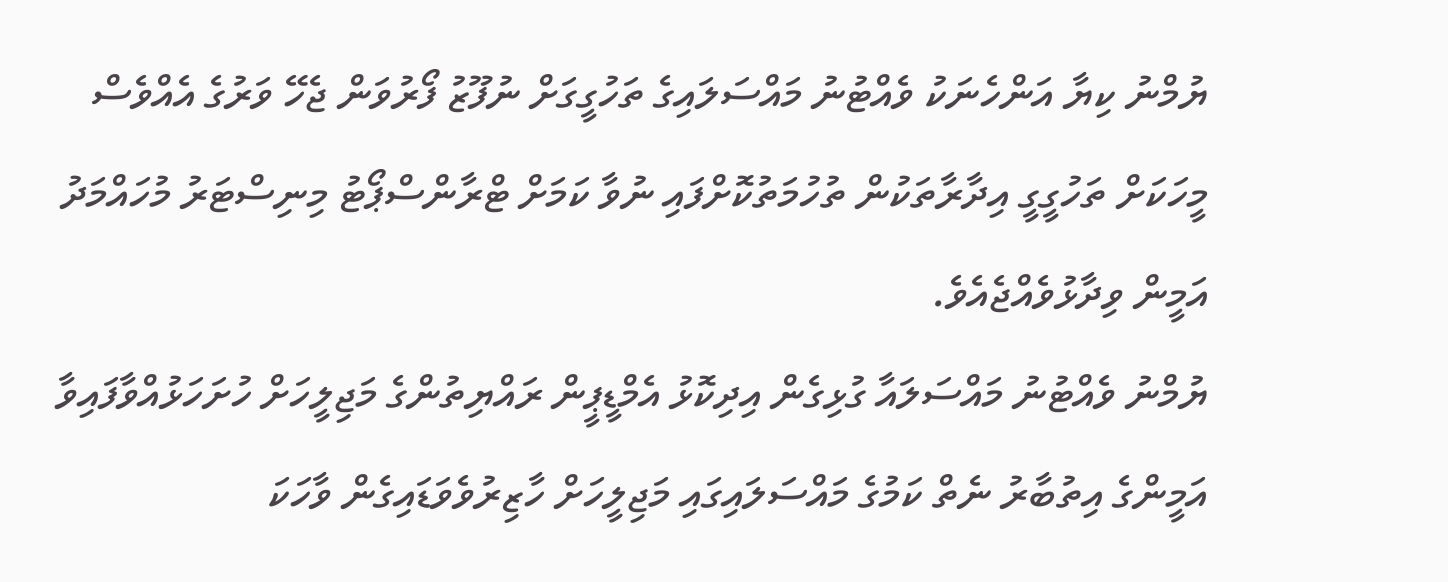ޔުމްނު ކިޔާ އަންހެނަކު ވެއްޓުނު މައްސަލައިގެ ތަހުގީގަށް ނުފޫޒު ފޯރުވަން ޖެހޭ ވަރުގެ އެއްވެސް މީހަކަށް ތަހުގީގީ އިދާރާތަކުން ތުހުމަތުކޮށްފައި ނުވާ ކަމަށް ޓްރާންސްޕޯޓު މިނިސްޓަރު މުހައްމަދު އަމީން ވިދާޅުވެއްޖެއެވެ.
ޔުމްނު ވެއްޓުނު މައްސަލައާ ގުޅިގެން އިދިކޮޅު އެމްޑީޕީން ރައްޔިތުންގެ މަޖިލީހަށް ހުށަހަޅުއްވާފައިވާ އަމީންގެ އިތުބާރު ނެތް ކަމުގެ މައްސަލައިގައި މަޖިލީހަށް ހާޒިރުވެވަޑައިގެން ވާހަކަ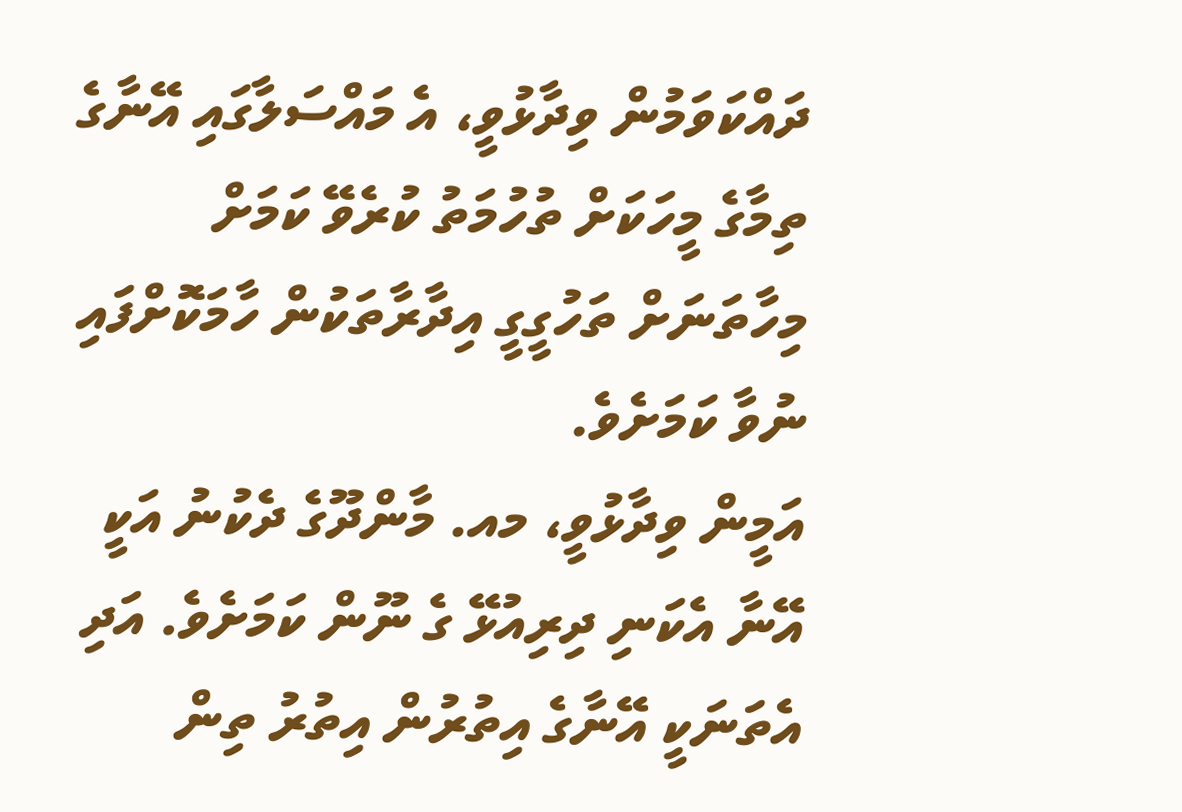ދައްކަވަމުން ވިދާޅުވީ، އެ މައްސަލާގައި އޭނާގެ ތިމާގެ މީހަކަށް ތުހުމަތު ކުރެވޭ ކަމަށް މިހާތަނަށް ތަހުގީގީ އިދާރާތަކުން ހާމަކޮށްފައި ނުވާ ކަމަށެވެ.
އަމީން ވިދާޅުވީ، މއ. މާންދޫގެ ދެކުނު އަކީ އޭނާ އެކަނި ދިރިއުޅޭ ގެ ނޫން ކަމަށެވެ. އަދި އެތަނަކީ އޭނާގެ އިތުރުން އިތުރު ތިން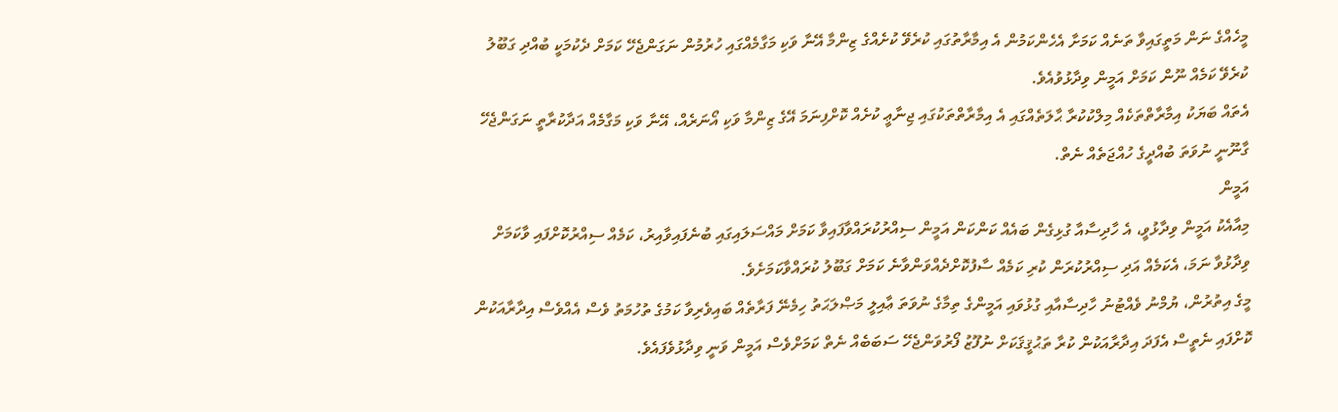މީހެއްގެ ނަން މަތީގައިވާ ތަނެއް ކަމަށާ އެހެންކަމުން އެ އިމާރާތުގައި ކުރެވޭ ކުށެއްގެ ޒިންމާ އޭނާ ވަކި މަގާމެއްގައި ހުރުމުން ނަގަންޖެހޭ ކަމަށް ދެކުމަކީ ބުއްދި ގަބޫލު ކުރެވޭ ކަމެއް ނޫން ކަމަށް އަމީން ވިދާޅުވުއެވެ.
އެތައް ބަޔަކު އިމާރާތްތަކެއް މިލްކުކުރާ ޙާލަތެއްގައި އެ އިމާރާތްތަކުގައި ޖިނާޢީ ކުށެއް ކޮށްފިނަމަ އޭގެ ޒިންމާ ވަކި އޯނަރެއް، އޭނާ ވަކި މަގާމެއް އަދާކުރާތީ ނަގަންޖެހޭ ގާނޫނީ ނުވަތަ ބުއްދީގެ ހުއްޖަތެއް ނެތް.
އަމީން
މިއާއެކު އަމީން ވިދާޅުވީ، އެ ހާދިސާއާ ގުޅިގެން ބައެއް ކަންކަން އަމީން ސިއްރުކުރައްވާފައިވާ ކަމަށް މައްސަލައިގައި ބުނެފައިވާއިރު، ކަމެއް ސިއްރުކޮށްފައި ވާކަމަށް ވިދާޅުވާ ނަމަ، އެކަމެއް އަދި ސިއްރުކުރަން ކުރި ކަމެއް ސާފުކޮށްދެއްވަންވާނެ ކަމަށް ގަބޫލު ކުރައްވާކަމަށެވެ.
މީގެ އިތުރުން، ޔުމްނު ވެއްޓުނު ހާދިސާއާއި ގުޅުވައި އަމީންގެ ތިމާގެ ނުވަތަ ޢާއިލީ މަޞްލަޙަތު ހިމެނޭ ފަރާތެއް ބައިވެރިވާ ކަމުގެ ތުހުމަތު ވެސް އެއްވެސް އިދާރާއަކުން ކޮށްފައި ނެތީސް އެފަދަ އިދާރާއަކުން ކުރާ ތަޙުޤީޤަކަށް ނުފޫޒު ފޯރުވަންޖެހޭ ސަބަބެއް ނެތް ކަމަށްވެސް އަމީން ވަނީ ވިދާޅުވެފައެވެ.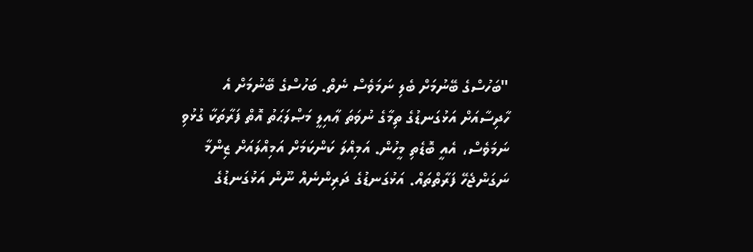"ބަހުސްގެ ބޭނުމަށް ބެލި ނަމަވެސް ނެތް. ބަހުސްގެ ބޭނުމަށް އެ ހާދިސާއަށް އަޅުގަނޑުގެ ތިމާގެ ނުވަތަ ޢާއިލީ މަޞްލަޙަތު އޮތް ފަރާތަކާ ގުޅުވި ނަމަވެސް، އެއީ ބޮޑެތި މީހުން. އަމިއްލަ ކަންކަމަށް އަމިއްލައަށް ޒިންމާ ނަގަންޖެހޭ ފަރާތްތައް. އަޅުގަނޑުގެ ދަރިންނެއް ނޫން އަޅުގަނޑުގެ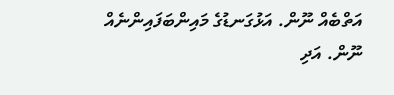އަތްބެއް ނޫން. އަޅުގަނޑުގެ މައިންބަފައިންނެއް ނޫން. އަދި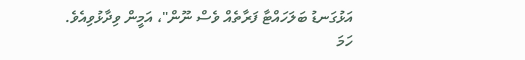އަޅުގަނޑު ބަލަހައްޓާ ފަރާތެއް ވެސް ނޫން"، އަމީން ވިދާޅުވިއެވެ.
ހަމަ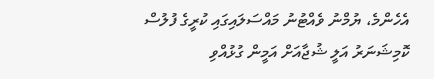އެހެންމެ، ޔުމްނު ވެއްޓުނު މައްސަލައިގައި ކުރީގެ ފުލުސް ކޮމިޝަނަރު އަލީ ޝުޖާއަށް އަމީން ގުޅުއްވި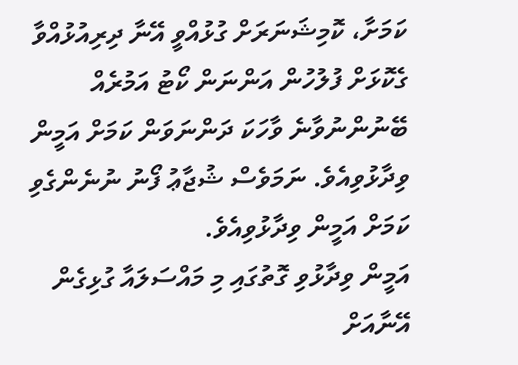ކަމަށާ، ކޮމިޝަނަރަށް ގުޅުއްވީ އޭނާ ދިރިއުޅުއްވާ ގެކޮޅަށް ފުލުހުން އަންނަން ކޯޓު އަމުރެއް ބޭނުންނުވާނެ ވާހަކަ ދަންނަވަން ކަމަށް އަމީން ވިދާޅުވިއެވެ. ނަމަވެސް ޝުޖާޢު ފޯނު ނުނެންގެވި ކަމަށް އަމީން ވިދާޅުވިއެވެ.
އަމީން ވިދާޅުވި ގޮތުގައި މި މައްސަލައާ ގުޅިގެން އޭނާއަށް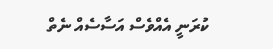ކުރަނީ އެއްވެސް އަސާސެއް ނެތް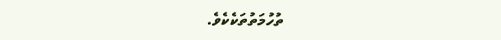ތުހުމަތުތަކެކެވެ.